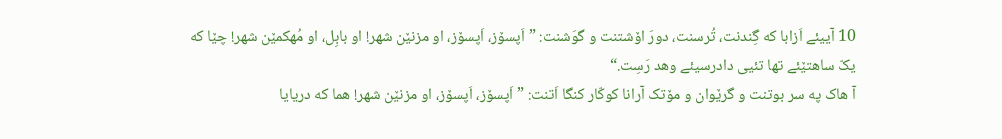10 آییئے اَزابا که گِندنت، تُرسنت، دورَ اۆشتنت و گوَشنت: ”اَپسۆز، اَپسۆز، او مزنێن شهر! او بابِل، او مُهکمێن شهر! چێا که یکّ ساهتێئے تها تئیی دادرسیئے وهد رَسِت.“
آ هاک په سر بوتنت و گرێوان و مۆتک آرانا کوکّار کنگا اَتنت: ”اَپسۆز، اَپسۆز، او مزنێن شهر! هما که دریایا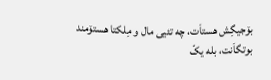بۆجیگِش هستاَت، چه تئیی مال و مِلکتا هستۆمند بوتگاَنت، بله یکّ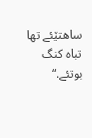ساهتێئے تها تباه کنگ بوتئے.“